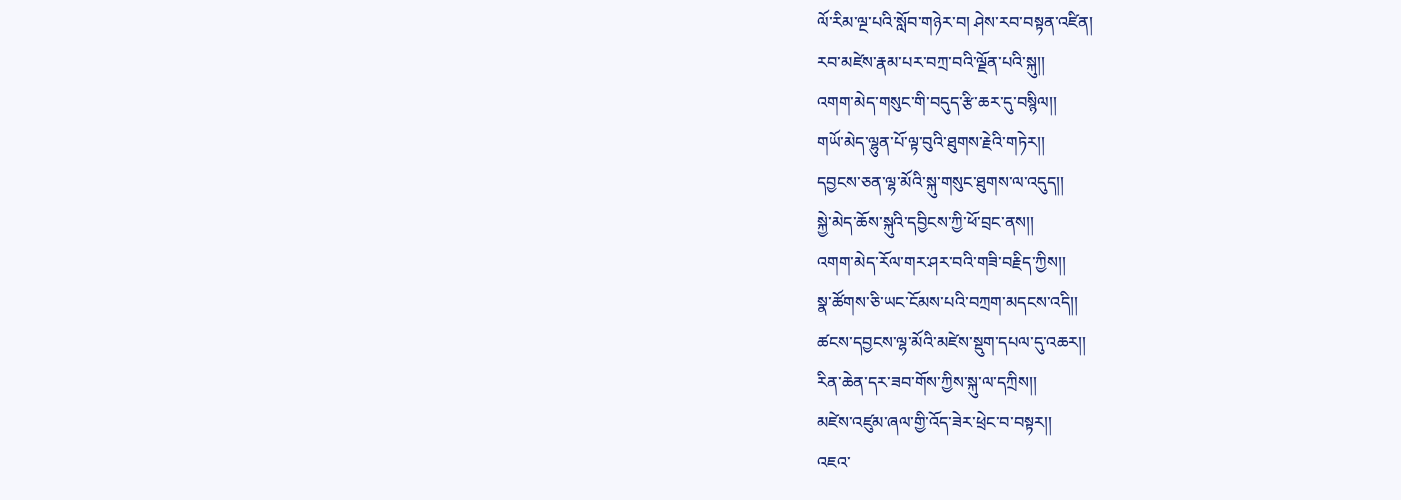ལོ་རིམ་ལྔ་པའི་སློབ་གཉེར་བ། ཤེས་རབ་བསྟན་འཛིན།
རབ་མཛེས་རྣམ་པར་བཀྲ་བའི་ལྗོན་པའི་སྐུ།།
འགག་མེད་གསུང་གི་བདུད་རྩི་ཆར་དུ་བསྙིལ།།
གཡོ་མེད་ལྷུན་པོ་ལྟ་བུའི་ཐུགས་རྗེའི་གཏེར།།
དབྱངས་ཅན་ལྷ་མོའི་སྐུ་གསུང་ཐུགས་ལ་འདུད།།
སྐྱེ་མེད་ཆོས་སྐུའི་དབྱིངས་ཀྱི་ཕོ་བྲང་ནས།།
འགག་མེད་རོལ་གར་ཤར་བའི་གཟི་བརྗིད་ཀྱིས།།
སྣ་ཚོགས་ཅི་ཡང་ངོམས་པའི་བཀྲག་མདངས་འདི།།
ཚངས་དབྱངས་ལྷ་མོའི་མཛེས་སྡུག་དཔལ་དུ་འཆར།།
རིན་ཆེན་དར་ཟབ་གོས་ཀྱིས་སྐུ་ལ་དཀྲིས།།
མཛེས་འཛུམ་ཞལ་གྱི་འོད་ཟེར་ཕྲེང་བ་བསྟར།།
འཇའ་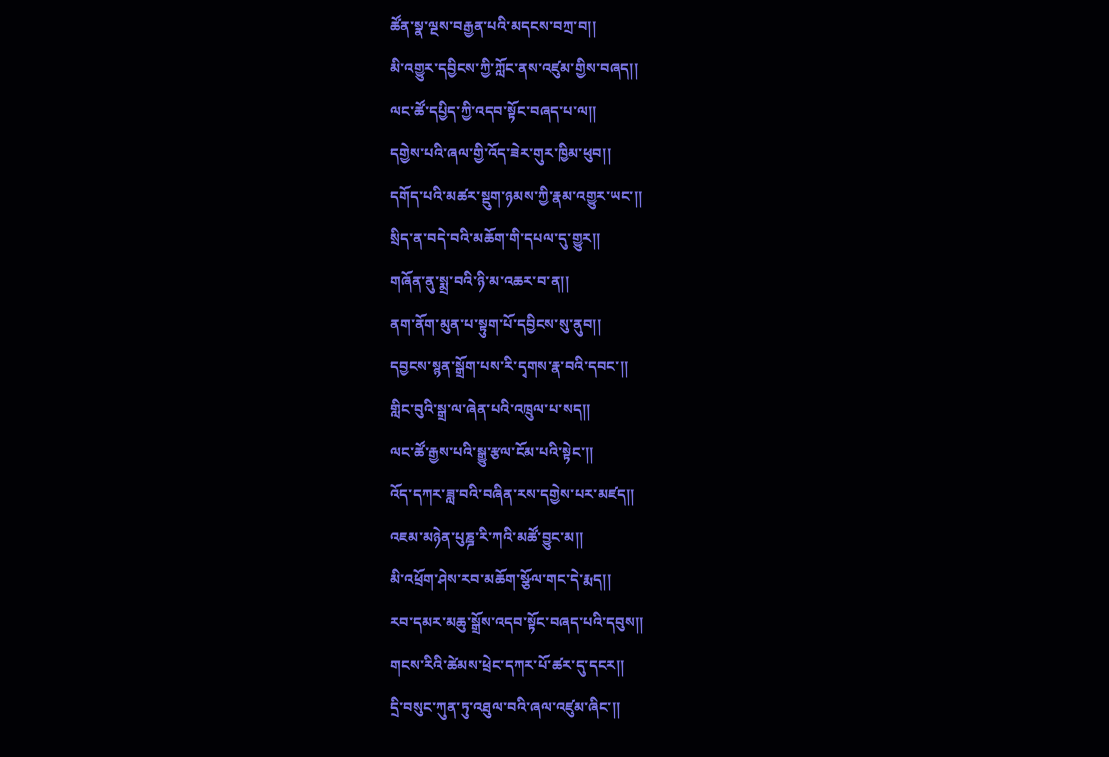ཚོན་སྣ་ལྔས་བརྒྱན་པའི་མདངས་བཀྲ་བ།།
མི་འགྱུར་དབྱིངས་ཀྱི་ཀློང་ནས་འཛུམ་གྱིས་བཞད།།
ལང་ཚོ་དཔྱིད་ཀྱི་འདབ་སྟོང་བཞད་པ་ལ།།
དགྱེས་པའི་ཞལ་གྱི་འོད་ཟེར་གུར་ཁྱིམ་ཕུབ།།
དགོད་པའི་མཚར་སྡུག་ཉམས་ཀྱི་རྣམ་འགྱུར་ཡང་།།
སྲིད་ན་བདེ་བའི་མཆོག་གི་དཔལ་དུ་གྱུར།།
གཞོན་ནུ་སྨྲ་བའི་ཉི་མ་འཆར་བ་ན།།
ནག་ནོག་མུན་པ་སྟུག་པོ་དབྱིངས་སུ་ནུབ།།
དབྱངས་སྙན་སྒྲོག་པས་རི་དྭགས་རྣ་བའི་དབང་།།
གླིང་བུའི་སྒྲ་ལ་ཞེན་པའི་འཁྲུལ་པ་སད།།
ལང་ཚོ་རྒྱས་པའི་སྒྱུ་རྩལ་ངོམ་པའི་སྟེང་།།
འོད་དཀར་ཟླ་བའི་བཞིན་རས་དགྱེས་པར་མཛད།།
འཇམ་མཉེན་པུཎྜ་རི་ཀའི་མཚོ་བྱུང་མ།།
མི་འཕྲོག་ཤེས་རབ་མཆོག་སྩོལ་གང་དེ་རྨད།།
རབ་དམར་མཆུ་སྒྲོས་འདབ་སྟོང་བཞད་པའི་དབུས།།
གངས་རིའི་ཚེམས་ཕྲེང་དཀར་པོ་ཚར་དུ་དངར།།
དྲི་བསུང་ཀུན་ཏུ་འཐུལ་བའི་ཞལ་འཛུམ་ཞིང་།།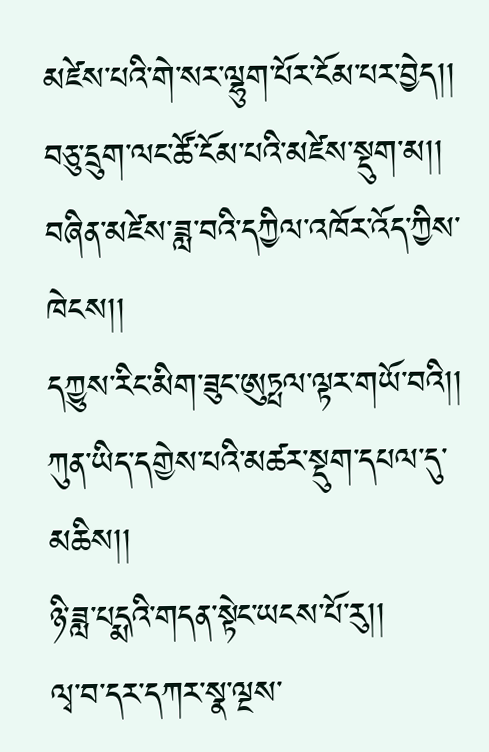མཛེས་པའི་གེ་སར་ལྷུག་པོར་ངོམ་པར་བྱེད།།
བཅུ་དྲུག་ལང་ཚོ་ངོམ་པའི་མཛེས་སྡུག་མ།།
བཞིན་མཛེས་ཟླ་བའི་དཀྱིལ་འཁོར་འོད་ཀྱིས་ཁེངས།།
དཀྱུས་རིང་མིག་ཟུང་ཨུཏྤལ་ལྟར་གཡོ་བའི།།
ཀུན་ཡིད་དགྱེས་པའི་མཚར་སྡུག་དཔལ་དུ་མཆིས།།
ཉི་ཟླ་པདྨའི་གདན་སྟེང་ཡངས་པོ་རུ།།
ལྭ་བ་དར་དཀར་སྣ་ལྔས་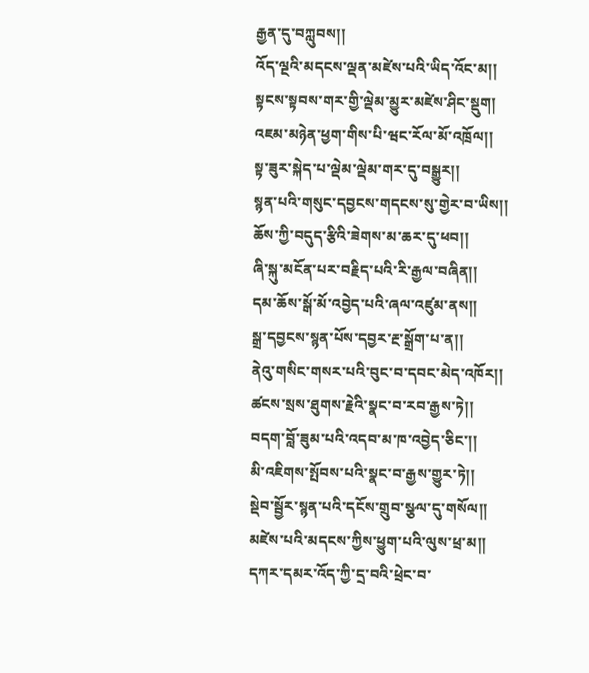རྒྱན་དུ་བཀླུབས།།
འོད་ལྔའི་མདངས་ལྡན་མཛེས་པའི་ཡིད་འོང་མ།།
སྟངས་སྟབས་གར་གྱི་ལྡེམ་མྱུར་མཛེས་ཤིང་སྡུག།
འཇམ་མཉེན་ཕྱག་གིས་པི་ཝང་རོལ་མོ་འཁྲོལ།།
སྟ་ཟུར་སྐེད་པ་ལྡེམ་ལྡེམ་གར་དུ་བསྒྱུར།།
སྙན་པའི་གསུང་དབྱངས་གདངས་སུ་གྱེར་བ་ཡིས།།
ཆོས་ཀྱི་བདུད་རྩིའི་ཟེགས་མ་ཆར་དུ་ཕབ།།
ཞི་སྐུ་མངོན་པར་བརྗིད་པའི་རི་རྒྱལ་བཞིན།།
དམ་ཆོས་སྒོ་མོ་འབྱེད་པའི་ཞལ་འཛུམ་ནས།།
སྒྲ་དབྱངས་སྙན་པོས་དབྱར་རྔ་སྒྲོག་པ་ན།།
ནེའུ་གསིང་གསར་པའི་བུང་བ་དབང་མེད་འཁོར།།
ཚངས་སྲས་ཐུགས་རྗེའི་སྣང་བ་རབ་རྒྱས་ཏེ།།
བདག་བློ་ཟུམ་པའི་འདབ་མ་ཁ་འབྱེད་ཅིང་།།
མི་འཇིགས་སྤོབས་པའི་སྣང་བ་རྒྱས་གྱུར་ཏེ།།
སྡེབ་སྦྱོར་སྙན་པའི་དངོས་གྲུབ་སྩལ་དུ་གསོལ།།
མཛེས་པའི་མདངས་ཀྱིས་ཕྱུག་པའི་ལུས་ཕྲ་མ།།
དཀར་དམར་འོད་ཀྱི་དྲ་བའི་ཕྲེང་བ་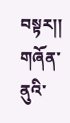བསྟར།།
གཞོན་ནུའི་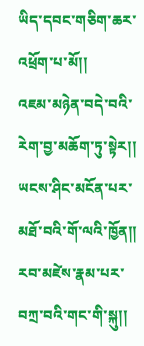ཡིད་དབང་གཅིག་ཆར་འཕྲོག་པ་མོ།།
འཇམ་མཉེན་བདེ་བའི་རེག་བྱ་མཆོག་ཏུ་སྟེར།།
ཡངས་ཤིང་མངོན་པར་མཐོ་བའི་གོ་ལའི་ཁྱོན།།
རབ་མཛེས་རྣམ་པར་བཀྲ་བའི་གང་གི་སྐུ།།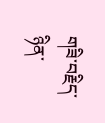གཟི་བརྗིད་ཉིན་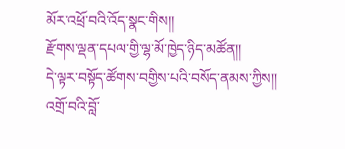མོར་འཕྲོ་བའི་འོད་སྣང་གིས།།
རྫོགས་ལྡན་དཔལ་གྱི་ལྷ་མོ་ཁྱེད་ཉིད་མཚོན།།
དེ་ལྟར་བསྟོད་ཚོགས་བགྱིས་པའི་བསོད་ནམས་ཀྱིས།།
འགྲོ་བའི་བློ་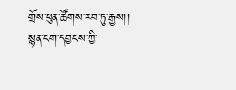གྲོས་ཕུན་ཚོགས་རབ་ཏུ་རྒྱས།།
སྙན་ངག་དབྱངས་ཀྱི་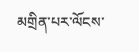མགྲིན་པར་ལོངས་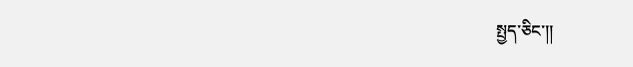སྤྱད་ཅིང་།།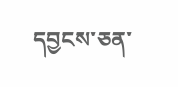དབྱངས་ཅན་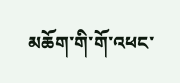མཆོག་གི་གོ་འཕང་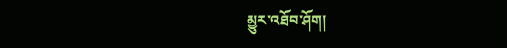མྱུར་འཐོབ་ཤོག།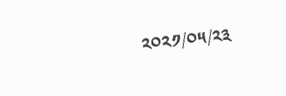༢༠༢༡/༠༥/༢༣